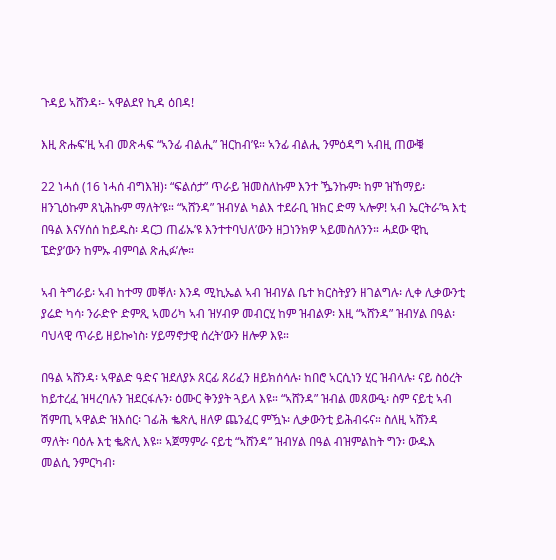ጉዳይ ኣሸንዳ፡- ኣዋልደየ ኪዳ ዕበዳ!

እዚ ጽሑፍ’ዚ ኣብ መጽሓፍ “ኣንፊ ብልሒ” ዝርከብ’ዩ። ኣንፊ ብልሒ ንምዕዳግ ኣብዚ ጠውቑ

22 ነሓሰ (16 ነሓሰ ብግእዝ)፡ “ፍልሰታ” ጥራይ ዝመስለኩም እንተ ዄንኩም፡ ከም ዝኸማይ፡ ዘንጊዕኩም ጸኒሕኩም ማለት’ዩ። “ኣሸንዳ” ዝብሃል ካልእ ተደራቢ ዝክር ድማ ኣሎዎ! ኣብ ኤርትራ’ኳ እቲ በዓል እናሃሰሰ ከይዱስ፡ ዳርጋ ጠፊኡ’ዩ እንተተባህለ’ውን ዘጋነንክዎ ኣይመስለንን። ሓደው ዊኪ ፔድያ’ውን ከምኡ ብምባል ጽሒፉ’ሎ።

ኣብ ትግራይ፡ ኣብ ከተማ መቐለ፡ እንዳ ሚኪኤል ኣብ ዝብሃል ቤተ ክርስትያን ዘገልግሉ፡ ሊቀ ሊቃውንቲ ያሬድ ካሳ፡ ንራድዮ ድምጺ ኣመሪካ ኣብ ዝሃብዎ መብርሂ ከም ዝብልዎ፡ እዚ “ኣሸንዳ” ዝብሃል በዓል፡ ባህላዊ ጥራይ ዘይኰነስ፡ ሃይማኖታዊ ሰረት’ውን ዘሎዎ እዩ።

በዓል ኣሸንዳ፡ ኣዋልድ ዓድና ዝደለያኦ ጸርፊ ጸሪፈን ዘይክሰሳሉ፡ ከበሮ ኣርሲነን ሂር ዝብላሉ፡ ናይ ስዕረት ከይተረፈ ዝዛረባሉን ዝደርፋሉን፡ ዕሙር ቅንያት ጓይላ እዩ። “ኣሸንዳ” ዝብል መጸውዒ፡ ስም ናይቲ ኣብ ሽምጢ ኣዋልድ ዝእሰር፡ ገፊሕ ቈጽሊ ዘለዎ ጨንፈር ምዃኑ፡ ሊቃውንቲ ይሕብሩና። ስለዚ ኣሸንዳ ማለት፡ ባዕሉ እቲ ቈጽሊ እዩ። ኣጀማምራ ናይቲ “ኣሸንዳ” ዝብሃል በዓል ብዝምልከት ግን፡ ውዱእ መልሲ ንምርካብ፡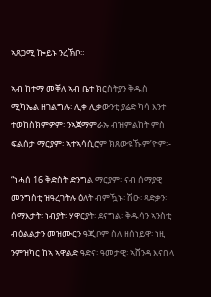ኣጸጋሚ ኰይኑ ንረኽቦ።

ኣብ ከተማ መቐለ ኣብ ቤተ ክርስትያን ቅዱስ ሚካኤል ዘገልግሉ፡ ሊቀ ሊቃውንቲ ያሬድ ካሳ እንተ ተወከስክምዎም፡ ንኣጀማምራኡ ብዝምልከት ምስ ፍልሰታ ማርያም፡ ኣተኣሳሲሮም ክጸውዩኹም’ዮም፡-

“ነሓሰ 16 ቅድስት ድንግል ማርያም፡ ናብ ሰማያዊ መንግስቲ ዝዓረገትሉ ዕለት ብምዃኑ፡ ሽዑ፡ ጻድቃን፡ ሰማእታት፡ ነብያት፡ ሃዋርያት፡ ደናግል፡ ቅዱሳን ኣንስቲ ብዕልልታን መዝሙርን ዓጂቦም ስለ ዘሰነይዋ፡ ነዚ ንምዝካር ከኣ ኣዋልድ ዓድና፡ ዓመታዊ፡ ኣሸንዳ እናበላ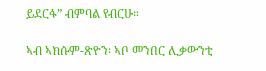ይደርፋ” ብምባል የብርሁ።

ኣብ ኣክሱም-ጽዮን፡ ኣቦ መንበር ሊቃውንቲ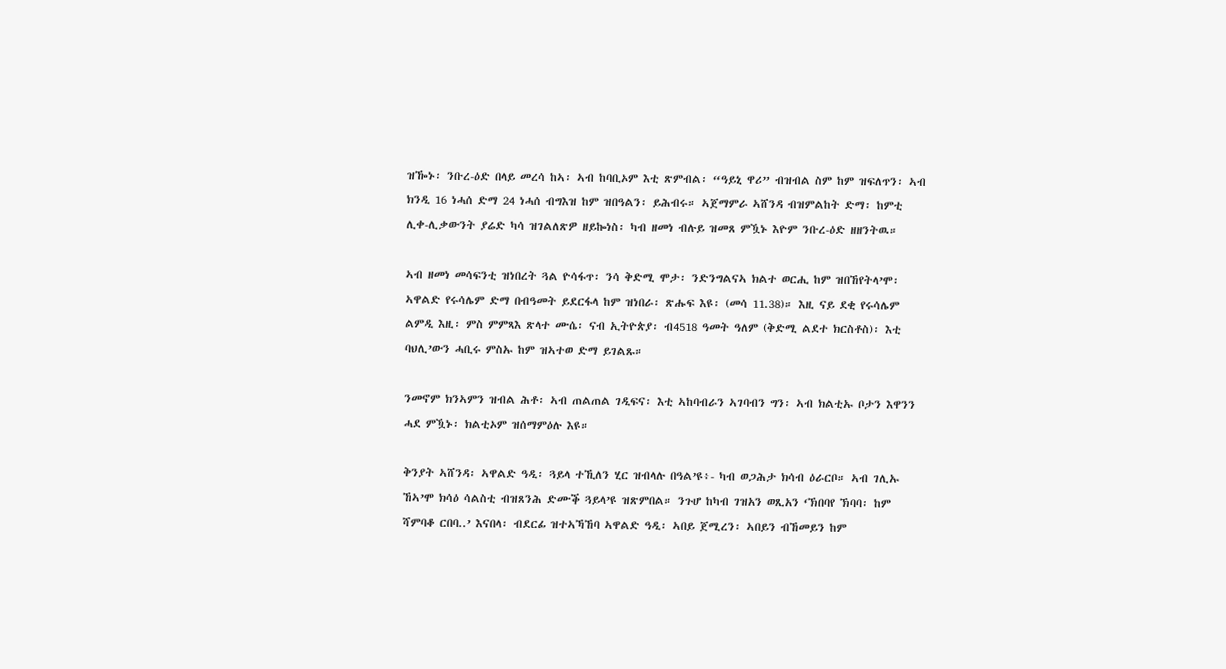ዝዀኑ፡ ንቡረ-ዕድ በላይ መረሳ ከኣ፡ ኣብ ከባቢኦም እቲ ጽምብል፡ “ዓይኒ ዋሪ” ብዝብል ስም ከም ዝፍለጥን፡ ኣብ ክንዲ 16 ነሓሰ ድማ 24 ነሓሰ ብግእዝ ከም ዝበዓልን፡ ይሕብሩ። ኣጀማምራ ኣሸንዳ ብዝምልከት ድማ፡ ከምቲ ሊቀ-ሊቃውንት ያሬድ ካሳ ዝገልለጽዎ ዘይኰነስ፡ ካብ ዘመነ ብሉይ ዝመጸ ምዃኑ እዮም ንቡረ-ዕድ ዘዘንትዉ።

ኣብ ዘመነ መሳፍንቲ ዝነበረት ጓል ዮሳፋጥ፡ ንሳ ቅድሚ ሞታ፡ ንድንግልናኣ ክልተ ወርሒ ከም ዝበኸየትላ’ሞ፡ ኣዋልድ የሩሳሌም ድማ በብዓመት ይደርፋላ ከም ዝነበራ፡ ጽሑፍ እዩ፡ (መሳ 11.38)። እዚ ናይ ደቂ የሩሳሌም ልምዲ እዚ፡ ምስ ምምጻእ ጽላተ ሙሴ፡ ናብ ኢትዮጵያ፡ ብ4518 ዓመት ዓለም (ቅድሚ ልደተ ክርስቶስ)፡ እቲ ባህሊ’ውን ሓቢሩ ምስኡ ከም ዝኣተወ ድማ ይገልጹ።

ንመኖም ክንኣምን ዝብል ሕቶ፡ ኣብ ጠልጠል ገዲፍና፡ እቲ ኣከባብራን ኣገባብን ግን፡ ኣብ ክልቲኡ ቦታን እዋንን ሓደ ምዃኑ፡ ክልቲኦም ዝሰማምዕሉ እዩ።

ቅንያት ኣሸንዳ፡ ኣዋልድ ዓዲ፡ ጓይላ ተኺለን ሂር ዝብላሉ በዓል’ዩ፥- ካብ ወጋሕታ ክሳብ ዕራርቦ። ኣብ ገሊኡ ኸኣ’ሞ ክሳዕ ሳልስቲ ብዝጸንሕ ድሙቕ ጓይላ’ዩ ዝጽምበል። ንጉሆ ከካብ ገዝአን ወጺአን ‘ኽበባየ ኽባባ፡ ከም ሻምባቆ ርበባ..’ እናበላ፡ ብደርፊ ዝተኣኻኸባ ኣዋልድ ዓዲ፡ ኣበይ ጀሚረን፡ ኣበይን ብኸመይን ከም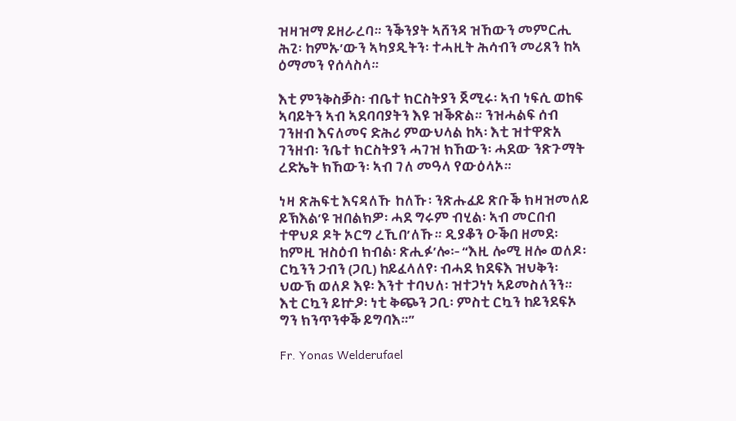ዝዛዝማ ይዘራረባ። ንቕንያት ኣሸንዳ ዝኸውን መምርሒ ሕጊ፡ ከምኡ’ውን ኣካያዲትን፡ ተሓዚት ሕሳብን መሪጸን ከኣ ዕማመን የሰላስላ።

እቲ ምንቅስቓስ፡ ብቤተ ክርስትያን ጀሚሩ፡ ኣብ ነፍሲ ወከፍ ኣባይትን ኣብ ኣደባባያትን እዩ ዝቕጽል። ንዝሓልፍ ሰብ ገንዘብ እናለመና ድሕሪ ምውህላል ከኣ፡ እቲ ዝተዋጽአ ገንዘብ፡ ንቤተ ክርስትያን ሓገዝ ክኸውን፡ ሓደው ንጽጉማት ረድኤት ክኸውን፡ ኣብ ገለ መዓላ የውዕላኦ።

ነዛ ጽሕፍቲ እናዳለኹ ከለኹ፡ ንጽሑፈይ ጽቡቕ ክዛዝመለይ ይኽእል’ዩ ዝበልክዎ፡ ሓደ ግሩም ብሂል፡ ኣብ መርበብ ተዋህዶ ዶት ኦርግ ረኺበ’ለኹ። ዲያቆን ዑቕበ ዘመደ፡ ከምዚ ዝስዕብ ክብል፡ ጽሒፉ’ሎ፡- “እዚ ሎሚ ዘሎ ወለዶ፡ ርኳንን ጋብን (ጋቢ) ከይፈላለየ፡ ብሓደ ክደፍእ ዝህቅን፡ ህውኽ ወለዶ እዩ፡ እንተ ተባህለ፡ ዝተጋነነ ኣይመስለንን። እቲ ርኳን ይኵዖ፡ ነቲ ቅጭን ጋቢ፡ ምስቲ ርኳን ከይንደፍኦ ግን ክንጥንቀቕ ይግባእ።”

Fr. Yonas Welderufael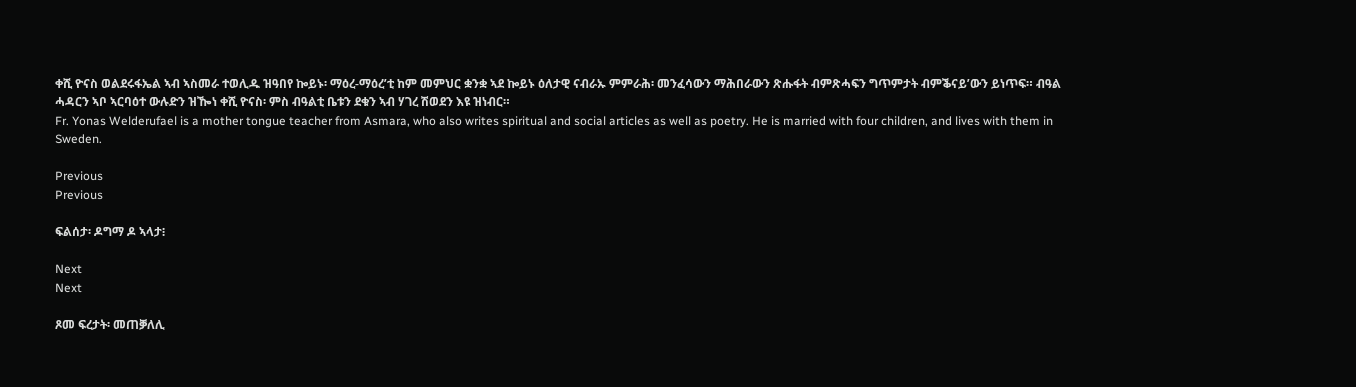ቀሺ ዮናስ ወልደሩፋኤል ኣብ ኣስመራ ተወሊዱ ዝዓበየ ኰይኑ፡ ማዕረ-ማዕረ’ቲ ከም መምህር ቋንቋ ኣደ ኰይኑ ዕለታዊ ናብራኡ ምምራሕ፡ መንፈሳውን ማሕበራውን ጽሑፋት ብምጽሓፍን ግጥምታት ብምቕናይ’ውን ይነጥፍ። ብዓል ሓዳርን ኣቦ ኣርባዕተ ውሉድን ዝዀነ ቀሺ ዮናስ፡ ምስ ብዓልቲ ቤቱን ደቁን ኣብ ሃገረ ሽወደን እዩ ዝነብር።
Fr. Yonas Welderufael is a mother tongue teacher from Asmara, who also writes spiritual and social articles as well as poetry. He is married with four children, and lives with them in Sweden.

Previous
Previous

ፍልሰታ፡ ዶግማ ዶ ኣላታ፧

Next
Next

ጾመ ፍረታት፡ መጠቓለሊ